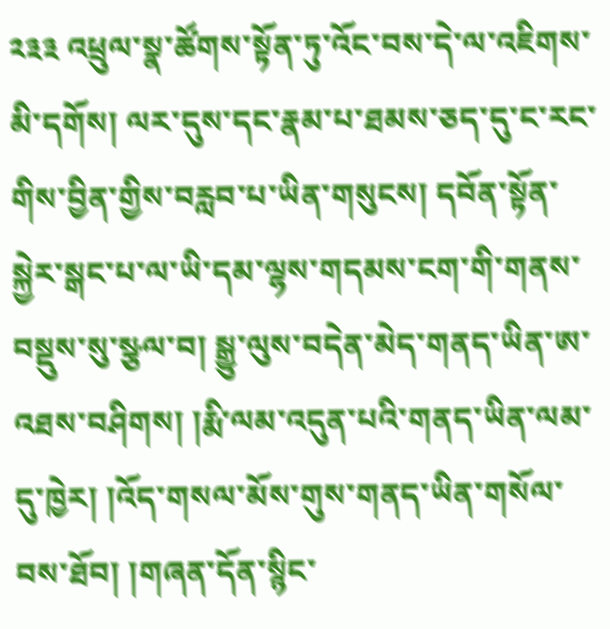༢༣༣ འཕྲུལ་སྣ་ཚོགས་སྟོན་ཏུ་འོང་བས་དེ་ལ་འཇིགས་མི་དགོས། ལར་དུས་དང་རྣམ་པ་ཐམས་ཅད་དུ་ང་རང་གིས་བྱིན་གྱིས་བརླབ་པ་ཡིན་གསུངས། དབོན་སྟོན་སྐྱེར་སྒང་པ་ལ་ཡི་དམ་ལྷས་གདམས་ངག་གི་གནས་བསྡུས་སུ་སྩལ་བ། སྒྱུ་ལུས་བདེན་མེད་གནད་ཡིན་ཨ་འཐས་བཤིགས། །རྨི་ལམ་འདུན་པའི་གནད་ཡིན་ལམ་དུ་ཁྱེར། །འོད་གསལ་མོས་གུས་གནད་ཡིན་གསོལ་བས་ཐོབ། །གཞན་དོན་སྙིང་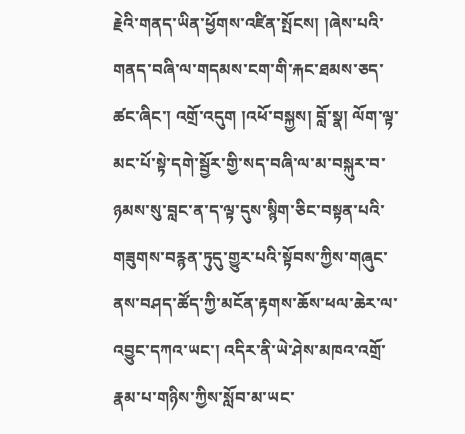རྗེའི་གནད་ཡིན་ཕྱོགས་འཛིན་སྤོངས། །ཞེས་པའི་གནད་བཞི་ལ་གདམས་ངག་གི་རྐང་ཐམས་ཅད་ཚང་ཞིང་། འགྲོ་འདུག །འཕོ་བསྐྱས། བློ་སྣ། ལོག་ལྟ་མང་པོ་སྟེ་དགེ་སྦྱོར་གྱི་སད་བཞི་ལ་མ་བསྐུར་བ་ཉམས་སུ་བླང་ན་ད་ལྟ་དུས་སྙིག་ཅིང་བསྟན་པའི་གཟུགས་བརྙན་ཏུདུ་གྱུར་པའི་སྟོབས་ཀྱིས་གཞུང་ནས་བཤད་ཚོད་ཀྱི་མངོན་རྟགས་ཆོས་ཕལ་ཆེར་ལ་འབྱུང་དཀའ་ཡང་། འདིར་ནི་ཡེ་ཤེས་མཁའ་འགྲོ་རྣམ་པ་གཉིས་ཀྱིས་སློབ་མ་ཡང་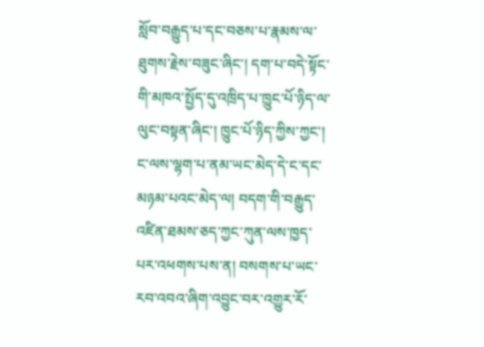སློབ་བརྒྱུད་པ་དང་བཅས་པ་རྣམས་ལ་ཐུགས་རྗེས་བཟུང་ཞིང་། དག་པ་བདེ་སྟོང་གི་མཁའ་སྤྱོད་དུ་འཁྲིད་པ་ཁྱུང་པོ་ཉིད་ལ་ལུང་བསྟན་ཞིང་། ཁྱུང་པོ་ཉིད་ཀྱིས་ཀྱང་། ང་ལས་ལྷག་པ་ནམ་ཡང་མེད་དེ་ང་དང་མཉམ་པའང་མེད་ལ། བདག་གི་བརྒྱུད་འཛིན་ཐམས་ཅད་ཀྱང་ཀུན་ལས་ཁྱད་པར་འཕགས་པས་ན། བསགས་པ་ཡང་རབ་འབའ་ཞིག་འབྱུང་བར་འགྱུར་རོ་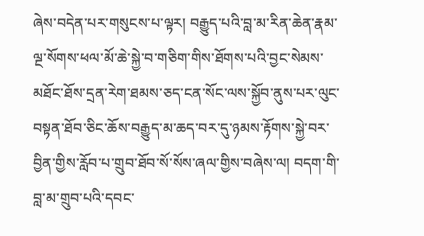ཞེས་བདེན་པར་གསུངས་པ་ལྟར། བརྒྱུད་པའི་བླ་མ་རིན་ཆེན་རྣམ་ལྔ་སོགས་ཕལ་མོ་ཆེ་སྐྱེ་བ་གཅིག་གིས་ཐོགས་པའི་བྱང་སེམས་མཐོང་ཐོས་དྲན་རེག་ཐམས་ཅད་ངན་སོང་ལས་སྐྱོབ་ནུས་པར་ལུང་བསྟན་ཐོབ་ཅིང་ཆོས་བརྒྱུད་མ་ཆད་བར་དུ་ཉམས་རྟོགས་སྐྱེ་བར་བྱིན་གྱིས་རློབ་པ་གྲུབ་ཐོབ་སོ་སོས་ཞལ་གྱིས་བཞེས་ལ། བདག་གི་བླ་མ་གྲུབ་པའི་དབང་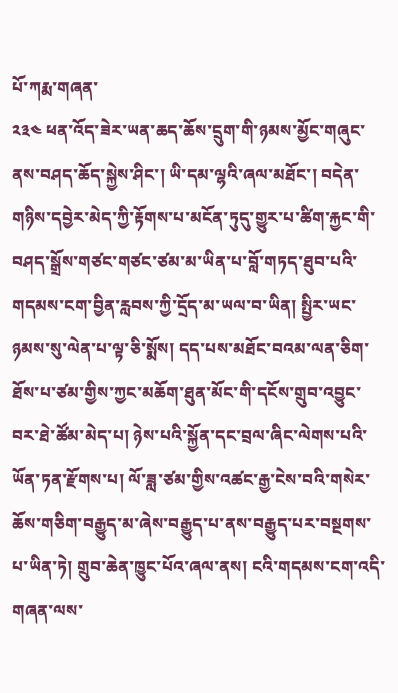པོ་ཀརྨ་གཞན་
༢༣༤ ཕན་འོད་ཟེར་ཡན་ཆད་ཆོས་དྲུག་གི་ཉམས་མྱོང་གཞུང་ནས་བཤད་ཆོད་སྐྱེས་ཤིང་། ཡི་དམ་ལྷའི་ཞལ་མཐོང་། བདེན་གཉིས་དབྱེར་མེད་ཀྱི་རྟོགས་པ་མངོན་ཏུདུ་གྱུར་པ་ཚིག་རྐྱང་གི་བཤད་སྒྲོས་གཙང་གཙང་ཙམ་མ་ཡིན་པ་བློ་གཏད་ཐུབ་པའི་གདམས་ངག་བྱིན་རླབས་ཀྱི་དྲོད་མ་ཡལ་བ་ཡིན། སྤྱིར་ཡང་ཉམས་སུ་ལེན་པ་ལྟ་ཅི་སྨོས། དད་པས་མཐོང་བའམ་ལན་ཅིག་ཐོས་པ་ཙམ་གྱིས་ཀྱང་མཆོག་ཐུན་མོང་གི་དངོས་གྲུབ་འབྱུང་བར་ཐེ་ཚོམ་མེད་པ། ཉེས་པའི་སྐྱོན་དང་བྲལ་ཞིང་ལེགས་པའི་ཡོན་ཏན་རྫོགས་པ། ལོ་ཟླ་ཙམ་གྱིས་འཚང་རྒྱ་ངེས་བའི་གསེར་ཆོས་གཅིག་བརྒྱུད་མ་ཞེས་བརྒྱུད་པ་ནས་བརྒྱུད་པར་བསྔགས་པ་ཡིན་ཏེ། གྲུབ་ཆེན་ཁྱུང་པོའ་ཞལ་ནས། ངའི་གདམས་ངག་འདི་གཞན་ལས་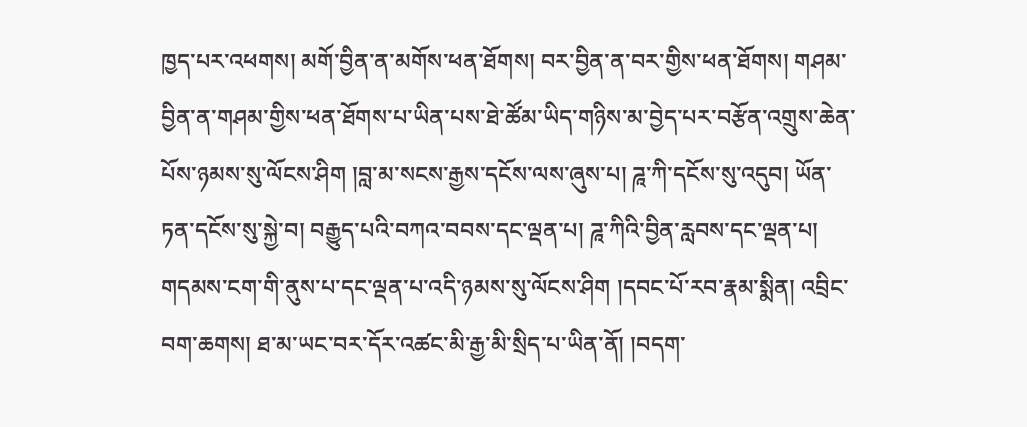ཁྱད་པར་འཕགས། མགོ་བྱིན་ན་མགོས་ཕན་ཐོགས། བར་བྱིན་ན་བར་གྱིས་ཕན་ཐོགས། གཤམ་བྱིན་ན་གཤམ་གྱིས་ཕན་ཐོགས་པ་ཡིན་པས་ཐེ་ཚོམ་ཡིད་གཉིས་མ་བྱེད་པར་བརྩོན་འགྲུས་ཆེན་པོས་ཉམས་སུ་ལོངས་ཤིག །བླ་མ་སངས་རྒྱས་དངོས་ལས་ཞུས་པ། ཌཱ་ཀི་དངོས་སུ་འདུབ། ཡོན་ཏན་དངོས་སུ་སྐྱེ་བ། བརྒྱུད་པའི་བཀའ་བབས་དང་ལྡན་པ། ཌཱ་ཀིའི་བྱིན་རླབས་དང་ལྡན་པ། གདམས་ངག་གི་ནུས་པ་དང་ལྡན་པ་འདི་ཉམས་སུ་ལོངས་ཤིག །དབང་པོ་རབ་རྣམ་སྨིན། འབྲིང་བག་ཆགས། ཐ་མ་ཡང་བར་དོར་འཚང་མི་རྒྱ་མི་སྲིད་པ་ཡིན་ནོ། །བདག་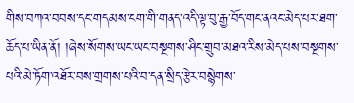གིས་བཀའ་བབས་དང་གདམས་ངག་གི་གནད་འདི་ལྟ་བུ་རྒྱ་བོད་གང་ནའང་མེད་པར་ཐག་ཆོད་པ་ཡིན་ནོ། །ཞེས་སོགས་ཡང་ཡང་བསྔགས་ཤིང་གྲུབ་མཐའ་རིས་མེད་པས་བསྔགས་པའི་མེ་ཏོག་འཐོར་བས་གྲགས་པའི་བ་དན་སྲིད་རྩེར་བསྙེགས་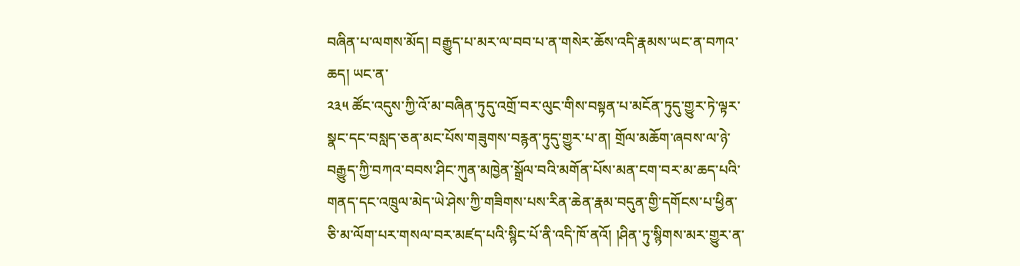བཞིན་པ་ལགས་མོད། བརྒྱུད་པ་མར་ལ་བབ་པ་ན་གསེར་ཆོས་འདི་རྣམས་ཡང་ན་བཀའ་ཆད། ཡང་ན་
༢༣༥ ཚོང་འདུས་ཀྱི་འོ་མ་བཞིན་ཏུདུ་འགྲོ་བར་ལུང་གིས་བསྟན་པ་མངོན་ཏུདུ་གྱུར་ཏེ་ལྟར་སྣང་དང་བསླད་ཅན་མང་པོས་གཟུགས་བརྙན་ཏུདུ་གྱུར་པ་ན། གྲོལ་མཆོག་ཞབས་ལ་ཉེ་བརྒྱུད་ཀྱི་བཀའ་བབས་ཤིང་ཀུན་མཁྱེན་སྒྲོལ་བའི་མགོན་པོས་མན་ངག་བར་མ་ཆད་པའི་གནད་དང་འཁྲུལ་མེད་ཡེ་ཤེས་ཀྱི་གཟིགས་པས་རིན་ཆེན་རྣམ་བདུན་གྱི་དགོངས་པ་ཕྱིན་ཅི་མ་ལོག་པར་གསལ་བར་མཛད་པའི་སྙིང་པོ་ནི་འདི་ཁོ་ནའོ། །ཤིན་ཏུ་སྙིགས་མར་གྱུར་ན་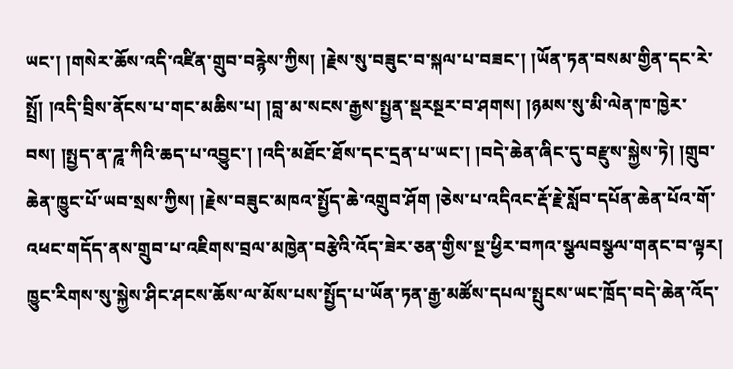ཡང་། །གསེར་ཆོས་འདི་འཛིན་གྲུབ་བརྙེས་ཀྱིས། །རྗེས་སུ་བཟུང་བ་སྐལ་པ་བཟང་། །ཡོན་ཏན་བསམ་གྱིན་དང་རེ་སྤྲོ། །འདི་བྲིས་ནོངས་པ་གང་མཆིས་པ། །བླ་མ་སངས་རྒྱས་སྤྱན་སྡརསྔར་བ་ཤགས། །ཉམས་སུ་མི་ལེན་ཁ་ཁྱེར་བས། །སྤྱད་ན་ཌཱ་ཀིའི་ཆད་པ་འབྱུང་། །འདི་མཐོང་ཐོས་དང་དྲན་པ་ཡང་། །བདེ་ཆེན་ཞིང་དུ་བརྫུས་སྐྱེས་ཏེ། །གྲུབ་ཆེན་ཁྱུང་པོ་ཡབ་སྲས་ཀྱིས། །རྗེས་བཟུང་མཁའ་སྤྱོད་ཆེ་འགྲུབ་ཤོག །ཅེས་པ་འདིའང་རྡོ་རྗེ་སློབ་དཔོན་ཆེན་པོའ་གོ་འཕང་གདོད་ནས་གྲུབ་པ་འཇིགས་བྲལ་མཁྱེན་བརྩེའི་འོད་ཟེར་ཅན་གྱིས་སྔ་ཕྱིར་བཀའ་སྩལབསྩལ་གནང་བ་ལྟར། ཁྱུང་རིགས་སུ་སྐྱེས་ཤིང་ཤངས་ཆོས་ལ་མོས་པས་སྤྱོད་པ་ཡོན་ཏན་རྒྱ་མཚོས་དཔལ་སྤུངས་ཡང་ཁྲོད་བདེ་ཆེན་འོད་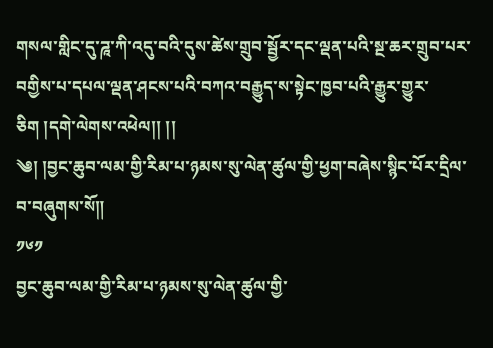གསལ་གླིང་དུ་ཌཱ་ཀི་འདུ་བའི་དུས་ཚེས་གྲུབ་སྦྱོར་དང་ལྡན་པའི་སྔ་ཆར་གྲུབ་པར་བགྱིས་པ་དཔལ་ལྡན་ཤངས་པའི་བཀའ་བརྒྱུད་ས་སྟེང་ཁྱབ་པའི་རྒྱུར་གྱུར་ཅིག །དགེ་ལེགས་འཕེལ།། །།
༄། །བྱང་ཆུབ་ལམ་གྱི་རིམ་པ་ཉམས་སུ་ལེན་ཚུལ་གྱི་ཕྱག་བཞེས་སྙིང་པོར་དྲིལ་བ་བཞུགས་སོ༎
༡༦༡
བྱང་ཆུབ་ལམ་གྱི་རིམ་པ་ཉམས་སུ་ལེན་ཚུལ་གྱི་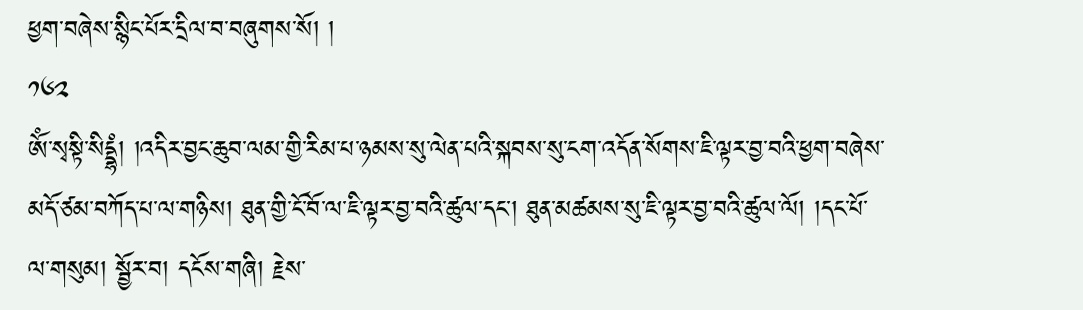ཕྱག་བཞེས་སྙིང་པོར་དྲིལ་བ་བཞུགས་སོ། །
༡༦༢
ཨོཾ་སྭསྟི་སིདྡྷཾ། །འདིར་བྱང་ཆུབ་ལམ་གྱི་རིམ་པ་ཉམས་སུ་ལེན་པའི་སྐབས་སུ་ངག་འདོན་སོགས་ཇི་ལྟར་བྱ་བའི་ཕྱག་བཞེས་མདོ་ཙམ་བཀོད་པ་ལ་གཉིས། ཐུན་གྱི་ངོ་བོ་ལ་ཇི་ལྟར་བྱ་བའི་ཚུལ་དང་། ཐུན་མཚམས་སུ་ཇི་ལྟར་བྱ་བའི་ཚུལ་ལོ། །དང་པོ་ལ་གསུམ། སྦྱོར་བ། དངོས་གཞི། རྗེས་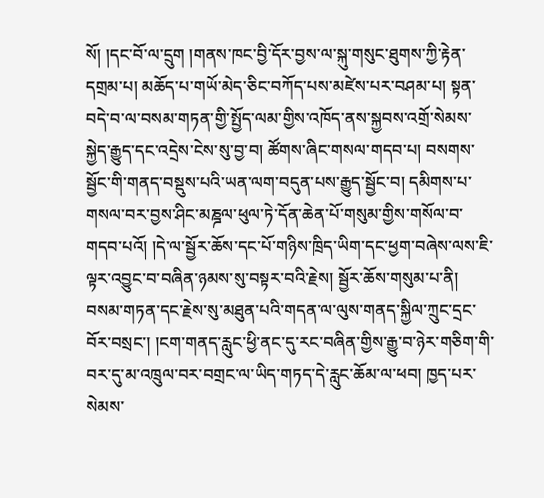སོ། །དང་བོ་ལ་དྲུག །གནས་ཁང་བྱི་དོར་བྱས་ལ་སྐུ་གསུང་ཐུགས་ཀྱི་རྟེན་དགྲམ་པ། མཆོད་པ་གཡོ་མེད་ཅིང་བཀོད་པས་མཛེས་པར་བཤམ་པ། སྟན་བདེ་བ་ལ་བསམ་གཏན་གྱི་སྤྱོད་ལམ་གྱིས་འཁོད་ནས་སྐྱབས་འགྲོ་སེམས་སྐྱེད་རྒྱུད་དང་འདྲེས་ངེས་སུ་བྱ་བ། ཚོགས་ཞིང་གསལ་གདབ་པ། བསགས་སྦྱོང་གི་གནད་བསྡུས་པའི་ཡན་ལག་བདུན་པས་རྒྱུད་སྦྱོང་བ། དམིགས་པ་གསལ་བར་བྱས་ཤིང་མཎྜལ་ཕུལ་ཏེ་དོན་ཆེན་པོ་གསུམ་གྱིས་གསོལ་བ་གདབ་པའོ། །དེ་ལ་སྦྱོར་ཆོས་དང་པོ་གཉིས་ཁྲིད་ཡིག་དང་ཕྱག་བཞེས་ལས་ཇི་ལྟར་འབྱུང་བ་བཞིན་ཉམས་སུ་བསྟར་བའི་རྗེས། སྦྱོར་ཆོས་གསུམ་པ་ནི། བསམ་གཏན་དང་རྗེས་སུ་མཐུན་པའི་གདན་ལ་ལུས་གནད་སྐྱིལ་ཀྲུང་དྲང་བོར་བསྲང་། །ངག་གནད་རླུང་ཕྱི་ནང་དུ་རང་བཞིན་གྱིས་རྒྱུ་བ་ཉེར་གཅིག་གི་བར་དུ་མ་འཁྲུལ་བར་བགྲང་ལ་ཡིད་གཏད་དེ་རླུང་ཆོམ་ལ་ཕབ། ཁྱད་པར་སེམས་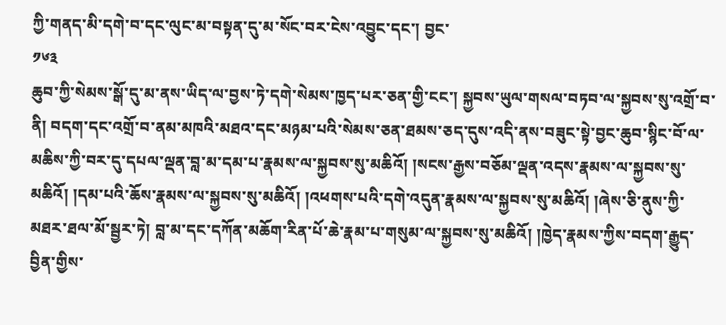ཀྱི་གནད་མི་དགེ་བ་དང་ལུང་མ་བསྟན་དུ་མ་སོང་བར་ངེས་འབྱུང་དང་། བྱང་
༡༦༣
ཆུབ་ཀྱི་སེམས་སྒོ་དུ་མ་ནས་ཡིད་ལ་བྱས་ཏེ་དགེ་སེམས་ཁྱད་པར་ཅན་གྱི་ངང་། སྐྱབས་ཡུལ་གསལ་བཏབ་ལ་སྐྱབས་སུ་འགྲོ་བ་ནི། བདག་དང་འགྲོ་བ་ནམ་མཁའི་མཐའ་དང་མཉམ་པའི་སེམས་ཅན་ཐམས་ཅད་དུས་འདི་ནས་བཟུང་སྟེ་བྱང་ཆུབ་སྙིང་བོ་ལ་མཆིས་ཀྱི་བར་དུ་དཔལ་ལྡན་བླ་མ་དམ་པ་རྣམས་ལ་སྐྱབས་སུ་མཆིའོ། །སངས་རྒྱས་བཅོམ་ལྡན་འདས་རྣམས་ལ་སྐྱབས་སུ་མཆིའོ། །དམ་པའི་ཆོས་རྣམས་ལ་སྐྱབས་སུ་མཆིའོ། །འཕགས་པའི་དགེ་འདུན་རྣམས་ལ་སྐྱབས་སུ་མཆིའོ། །ཞེས་ཅི་ནུས་ཀྱི་མཐར་ཐལ་མོ་སྦྱར་ཏེ། བླ་མ་དང་དཀོན་མཆོག་རིན་པོ་ཆེ་རྣམ་པ་གསུམ་ལ་སྐྱབས་སུ་མཆིའོ། །ཁྱེད་རྣམས་ཀྱིས་བདག་རྒྱུད་བྱིན་གྱིས་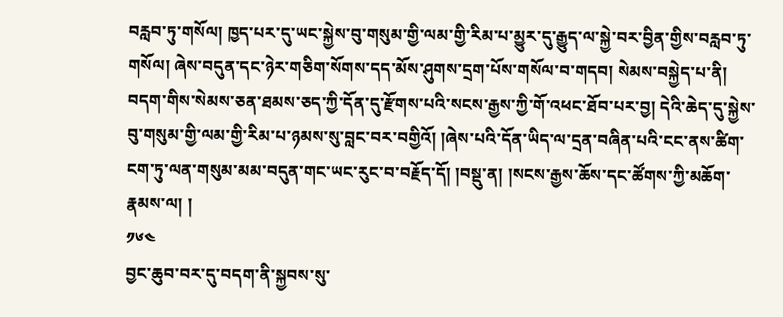བརླབ་ཏུ་གསོལ། ཁྱད་པར་དུ་ཡང་སྐྱེས་བུ་གསུམ་གྱི་ལམ་གྱི་རིམ་པ་མྱུར་དུ་རྒྱུད་ལ་སྐྱེ་བར་བྱིན་གྱིས་བརླབ་ཏུ་གསོལ། ཞེས་བདུན་དང་ཉེར་གཅིག་སོགས་དད་མོས་ཤུགས་དྲག་པོས་གསོལ་བ་གདབ། སེམས་བསྐྱེད་པ་ནི། བདག་གིས་སེམས་ཅན་ཐམས་ཅད་ཀྱི་དོན་དུ་རྫོགས་པའི་སངས་རྒྱས་ཀྱི་གོ་འཕང་ཐོབ་པར་བྱ། དེའི་ཆེད་དུ་སྐྱེས་བུ་གསུམ་གྱི་ལམ་གྱི་རིམ་པ་ཉམས་སུ་བླང་བར་བགྱིའོ། །ཞེས་པའི་དོན་ཡིད་ལ་དྲན་བཞིན་པའི་ངང་ནས་ཚིག་ངག་ཏུ་ལན་གསུམ་མམ་བདུན་གང་ཡང་རུང་བ་བརྗོད་དོ། །བསྡུ་ན། །སངས་རྒྱས་ཆོས་དང་ཚོགས་ཀྱི་མཆོག་རྣམས་ལ། །
༡༦༤
བྱང་ཆུབ་བར་དུ་བདག་ནི་སྐྱབས་སུ་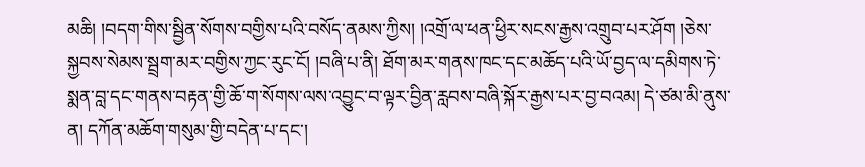མཆི། །བདག་གིས་སྦྱིན་སོགས་བགྱིས་པའི་བསོད་ནམས་ཀྱིས། །འགྲོ་ལ་ཕན་ཕྱིར་སངས་རྒྱས་འགྲུབ་པར་ཤོག །ཅེས་སྐྱབས་སེམས་སྦྲག་མར་བགྱིས་ཀྱང་རུང་ངོ། །བཞི་པ་ནི། ཐོག་མར་གནས་ཁང་དང་མཆོད་པའི་ཡོ་བྱད་ལ་དམིགས་ཏེ་སྨན་བླ་དང་གནས་བརྟན་གྱི་ཆོ་ག་སོགས་ལས་འབྱུང་བ་ལྟར་བྱིན་རླབས་བཞི་སྐོར་རྒྱས་པར་བྱ་བའམ། དེ་ཙམ་མི་ནུས་ན། དཀོན་མཆོག་གསུམ་གྱི་བདེན་པ་དང་།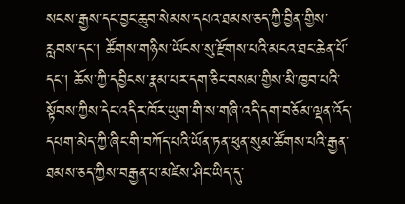སངས་རྒྱས་དང་བྱང་ཆུབ་སེམས་དཔའ་ཐམས་ཅད་ཀྱི་བྱིན་གྱིས་རླབས་དང་། ཚོགས་གཉིས་ཡོངས་སུ་རྫོགས་པའི་མངའ་ཐང་ཆེན་པོ་དང་། ཆོས་ཀྱི་དབྱིངས་རྣམ་པར་དག་ཅིང་བསམ་གྱིས་མི་ཁྱབ་པའི་སྟོབས་ཀྱིས་དེང་འདིར་ཁོར་ཡུག་གི་ས་གཞི་འདི་དག་བཅོམ་ལྡན་འོད་དཔག་མེད་ཀྱི་ཞིང་གི་བཀོད་པའི་ཡོན་ཏན་ཕུན་སུམ་ཚོགས་པའི་རྒྱན་ཐམས་ཅད་ཀྱིས་བརྒྱན་པ་མཛེས་ཤིང་ཡིད་དུ་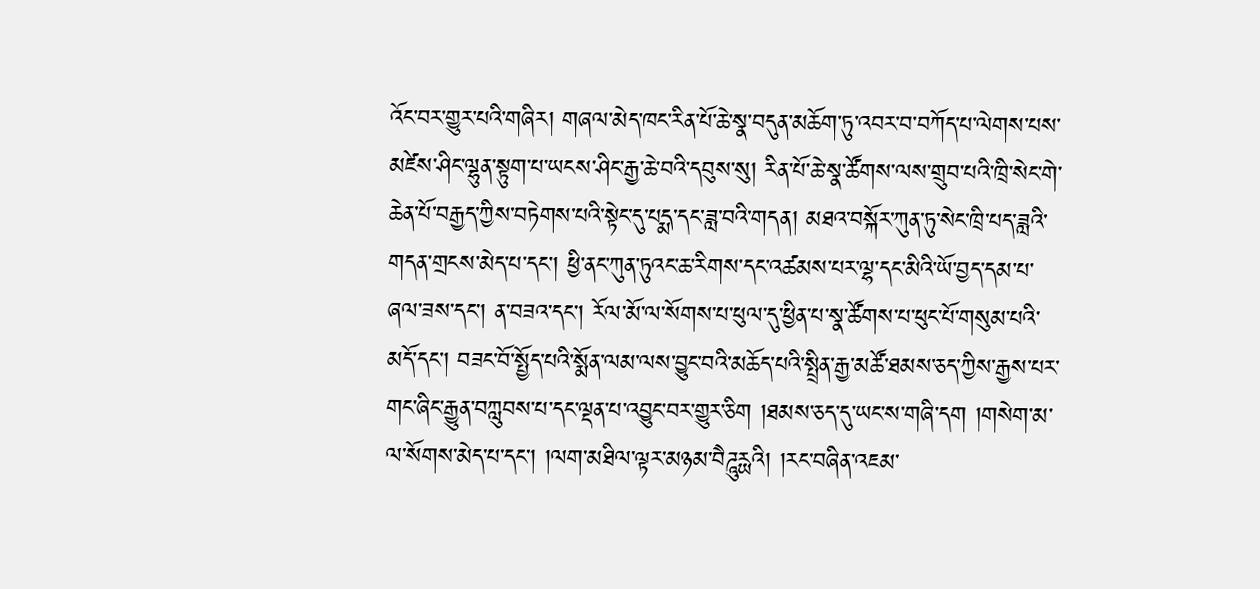འོང་བར་གྱུར་པའི་གཞིར། གཞལ་མེད་ཁང་རིན་པོ་ཆེ་སྣ་བདུན་མཆོག་ཏུ་འབར་བ་བཀོད་པ་ལེགས་པས་མཛེས་ཤིང་ལྷུན་སྟུག་པ་ཡངས་ཤིང་རྒྱ་ཆེ་བའི་དབུས་སུ། རིན་པོ་ཆེ་སྣ་ཚོགས་ལས་གྲུབ་པའི་ཁྲི་སེང་གེ་ཆེན་པོ་བརྒྱད་ཀྱིས་བཏེགས་པའི་སྟེང་དུ་པདྨ་དང་ཟླ་བའི་གདན། མཐའ་བསྐོར་ཀུན་ཏུ་སེང་ཁྲི་པད་ཟླའི་གདན་གྲངས་མེད་པ་དང་། ཕྱི་ནང་ཀུན་ཏུའང་ཆ་རིགས་དང་འཚམས་པར་ལྷ་དང་མིའི་ཡོ་བྱད་དམ་པ་ཞལ་ཟས་དང་། ན་བཟའ་དང་། རོལ་མོ་ལ་སོགས་པ་ཕུལ་དུ་ཕྱིན་པ་སྣ་ཚོགས་པ་ཕུང་པོ་གསུམ་པའི་མདོ་དང་། བཟང་བོ་སྤྱོད་པའི་སྨོན་ལམ་ལས་བྱུང་བའི་མཆོད་པའི་སྤྲིན་རྒྱ་མཚོ་ཐམས་ཅད་ཀྱིས་རྒྱས་པར་གང་ཞིང་རྒྱུན་བཀླུབས་པ་དང་ལྡན་པ་འབྱུང་བར་གྱུར་ཅིག །ཐམས་ཅད་དུ་ཡང་ས་གཞི་དག །གསེག་མ་ལ་སོགས་མེད་པ་དང་། །ལག་མཐིལ་ལྟར་མཉམ་བཻཌཱུརྻའི། །རང་བཞིན་འཇམ་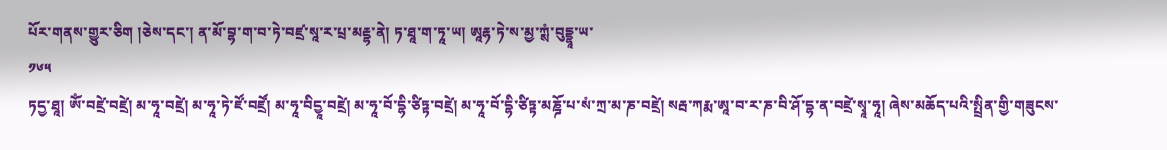པོར་གནས་གྱུར་ཅིག །ཅེས་དང་། ན་མོ་བྷ་ག་བ་ཏེ་བཛྲ་སཱ་ར་པྲ་མརྡྷ་ནེ། ཏ་ཐཱ་ག་ཏཱ་ཡ། ཨཱརྷ་ཏེ་ས་མྱ་ཀྶཾ་བུདྡྷཱ་ཡ་
༡༦༥
ཏདྱ་ཐཱ། ཨོཾ་བཛྲེ་བཛྲེ། མ་ཧཱ་བཛྲེ། མ་ཧཱ་ཏེ་ཛོ་བཛྲོ། མ་ཧཱ་བིདྱཱ་བཛྲེ། མ་ཧཱ་བོ་དྷི་ཙིཏྟ་བཛྲེ། མ་ཧཱ་བོ་དྷི་ཙིཏྟ་མཎྜོ་པ་སཾ་ཀྲ་མ་ཎ་བཛྲེ། སརྦ་ཀརྨ་ཨཱ་བ་ར་ཎ་བི་ཤོ་དྷ་ན་བཛྲེ་སྭཱ་ཧཱ། ཞེས་མཆོད་པའི་སྤྲིན་གྱི་གཟུངས་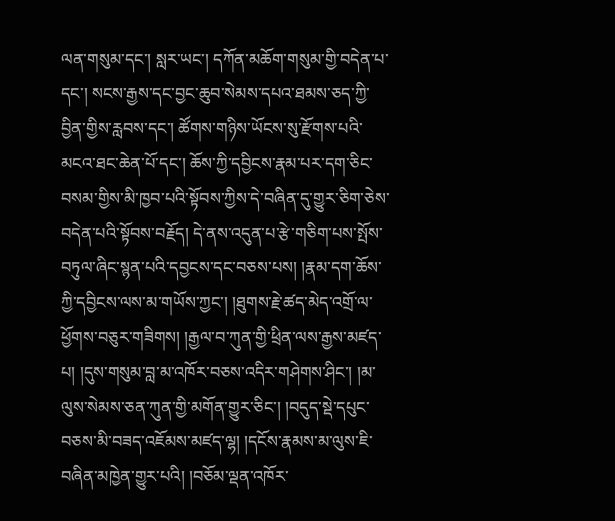ལན་གསུམ་དང་། སླར་ཡང་། དཀོན་མཆོག་གསུམ་གྱི་བདེན་པ་དང་། སངས་རྒྱས་དང་བྱང་ཆུབ་སེམས་དཔའ་ཐམས་ཅད་ཀྱི་བྱིན་གྱིས་རླབས་དང་། ཚོགས་གཉིས་ཡོངས་སུ་རྫོགས་པའི་མངའ་ཐང་ཆེན་པོ་དང་། ཆོས་ཀྱི་དབྱིངས་རྣམ་པར་དག་ཅིང་བསམ་གྱིས་མི་ཁྱབ་པའི་སྟོབས་ཀྱིས་དེ་བཞིན་དུ་གྱུར་ཅིག་ཅེས་བདེན་པའི་སྟོབས་བརྗོད། དེ་ནས་འདུན་པ་རྩེ་གཅིག་པས་སྤོས་བཏུལ་ཞིང་སྙན་པའི་དབྱངས་དང་བཅས་པས། །རྣམ་དག་ཆོས་ཀྱི་དབྱིངས་ལས་མ་གཡོས་ཀྱང་། །ཐུགས་རྗེ་ཚད་མེད་འགྲོ་ལ་ཕྱོགས་བཅུར་གཟིགས། །རྒྱལ་བ་ཀུན་གྱི་ཕྲིན་ལས་རྒྱས་མཛད་པ། །དུས་གསུམ་བླ་མ་འཁོར་བཅས་འདིར་གཤེགས་ཤིང་། །མ་ལུས་སེམས་ཅན་ཀུན་གྱི་མགོན་གྱུར་ཅིང་། །བདུད་སྡེ་དཔུང་བཅས་མི་བཟད་འཇོམས་མཛད་ལྷ། །དངོས་རྣམས་མ་ལུས་ཇི་བཞིན་མཁྱེན་གྱུར་པའི། །བཅོམ་ལྡན་འཁོར་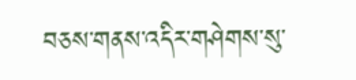བཅས་གནས་འདིར་གཤེགས་སུ་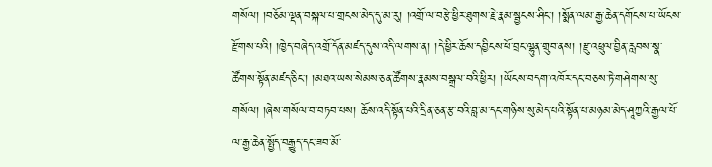གསོལ། །བཅོམ་ལྡན་བསྐལ་པ་གྲངས་མེད་དུ་མ་རུ། །འགྲོ་ལ་བརྩེ་ཕྱིར་ཐུགས་རྗེ་རྣམ་སྦྱངས་ཤིང་། །སྨོན་ལམ་རྒྱ་ཆེན་དགོངས་པ་ཡོངས་རྫོགས་པའི། །ཁྱེད་བཞེད་འགྲོ་དོན་མཛད་དུས་འདི་ལགས་ན། །དེ་ཕྱིར་ཆོས་དབྱིངས་ཕོ་བྲང་ལྷུན་གྲུབ་ནས། །རྫུ་འཕྲུལ་བྱིན་རླབས་སྣ་ཚོགས་སྟོན་མཛད་ཅིང་། །མཐའ་ཡས་སེམས་ཅན་ཚོགས་རྣམས་བསྒྲལ་བའི་ཕྱིར། །ཡོངས་བདག་འཁོར་དང་བཅས་ཏེ་གཤེགས་སུ་གསོལ། །ཞེས་གསོལ་བ་བཏབ་པས། ཆོས་འདི་སྟོན་པའི་དྲིན་ཅན་རྩ་བའི་བླ་མ་དང་གཉིས་སུ་མེད་པའི་སྟོན་པ་མཉམ་མེད་ཤཱཀྱའི་རྒྱལ་པོ་ལ་རྒྱ་ཆེན་སྤྱོད་བརྒྱུད་དང་ཟབ་མོ་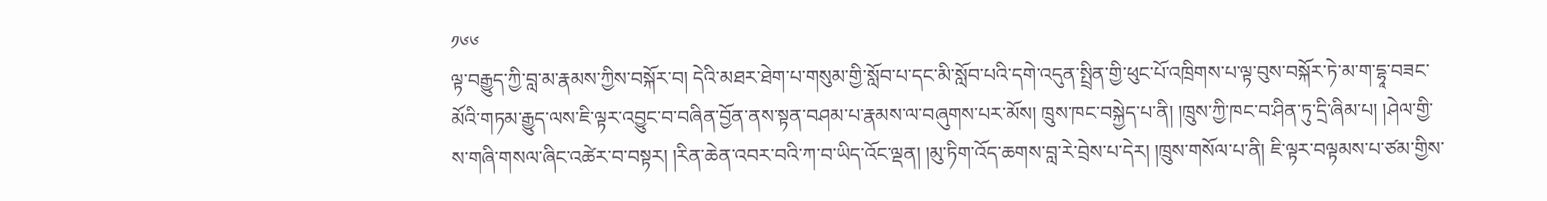༡༦༦
ལྟ་བརྒྱུད་ཀྱི་བླ་མ་རྣམས་ཀྱིས་བསྐོར་བ། དེའི་མཐར་ཐེག་པ་གསུམ་གྱི་སློབ་པ་དང་མི་སློབ་པའི་དགེ་འདུན་སྤྲིན་གྱི་ཕུང་པོ་འཁྲིགས་པ་ལྟ་བུས་བསྐོར་ཏེ་མ་ག་དྷཱ་བཟང་མོའི་གཏམ་རྒྱུད་ལས་ཇི་ལྟར་འབྱུང་བ་བཞིན་བྱོན་ནས་སྟན་བཤམ་པ་རྣམས་ལ་བཞུགས་པར་མོས། ཁྲུས་ཁང་བསྐྱེད་པ་ནི། །ཁྲུས་ཀྱི་ཁང་བ་ཤིན་ཏུ་དྲི་ཞིམ་པ། །ཤེལ་གྱི་ས་གཞི་གསལ་ཞིང་འཚེར་བ་བསྟར། །རིན་ཆེན་འབར་བའི་ཀ་བ་ཡིད་འོང་ལྡན། །མུ་ཏིག་འོད་ཆགས་བླ་རེ་བྲེས་པ་དེར། །ཁྲུས་གསོལ་པ་ནི། ཇི་ལྟར་བལྟམས་པ་ཙམ་གྱིས་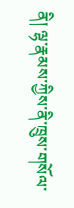ནི། ལྷ་རྣམས་ཀྱིས་ནི་ཁྲུས་གསོལ་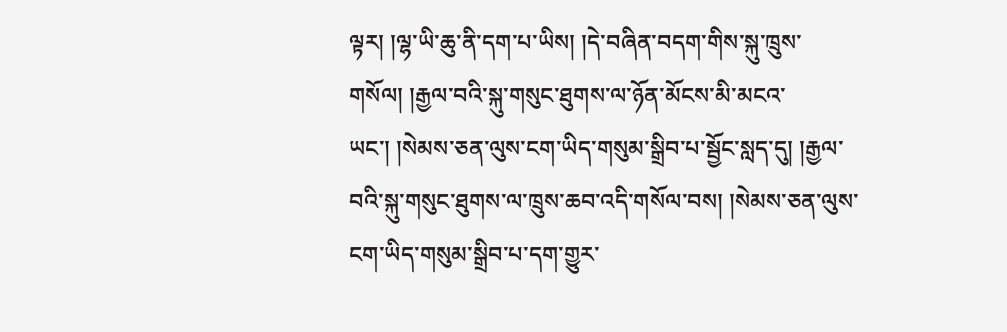ལྟར། །ལྷ་ཡི་ཆུ་ནི་དག་པ་ཡིས། །དེ་བཞིན་བདག་གིས་སྐུ་ཁྲུས་གསོལ། །རྒྱལ་བའི་སྐུ་གསུང་ཐུགས་ལ་ཉོན་མོངས་མི་མངའ་ཡང་། །སེམས་ཅན་ལུས་ངག་ཡིད་གསུམ་སྒྲིབ་པ་སྦྱོང་སླད་དུ། །རྒྱལ་བའི་སྐུ་གསུང་ཐུགས་ལ་ཁྲུས་ཆབ་འདི་གསོལ་བས། །སེམས་ཅན་ལུས་ངག་ཡིད་གསུམ་སྒྲིབ་པ་དག་གྱུར་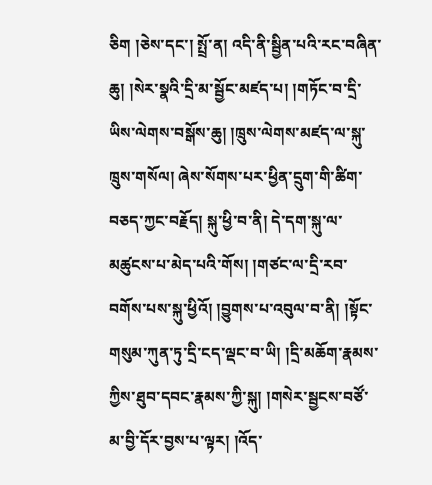ཅིག །ཅེས་དང་། སྤྲོ་ན། འདི་ནི་སྦྱིན་པའི་རང་བཞིན་ཆུ། །སེར་སྣའི་དྲི་མ་སྦྱོང་མཛད་པ། །གཏོང་བ་དྲི་ཡིས་ལེགས་བསྒོས་ཆུ། །ཁྲུས་ལེགས་མཛད་ལ་སྐུ་ཁྲུས་གསོལ། ཞེས་སོགས་པར་ཕྱིན་དྲུག་གི་ཚིག་བཅད་ཀྱང་བརྗོད། སྐུ་ཕྱི་བ་ནི། དེ་དག་སྐུ་ལ་མཚུངས་པ་མེད་པའི་གོས། །གཙང་ལ་དྲི་རབ་བགོས་པས་སྐུ་ཕྱིའོ། །བྱུགས་པ་འབུལ་བ་ནི། །སྟོང་གསུམ་ཀུན་ཏུ་དྲི་ངད་ལྡང་བ་ཡི། །དྲི་མཆོག་རྣམས་ཀྱིས་ཐུབ་དབང་རྣམས་ཀྱི་སྐུ། །གསེར་སྦྱངས་བཙོ་མ་བྱི་དོར་བྱས་པ་ལྟར། །འོད་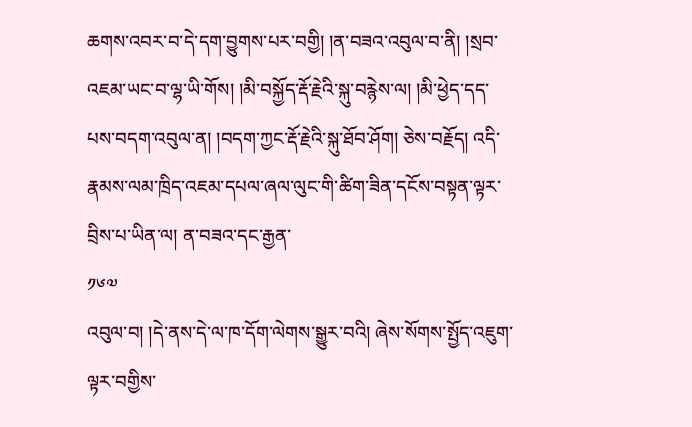ཆགས་འབར་བ་དེ་དག་བྱུགས་པར་བགྱི། །ན་བཟའ་འབུལ་བ་ནི། །སྲབ་འཇམ་ཡང་བ་ལྷ་ཡི་གོས། །མི་བསྐྱོད་རྡོ་རྗེའི་སྐུ་བརྙེས་ལ། །མི་ཕྱེད་དད་པས་བདག་འབུལ་ན། །བདག་ཀྱང་རྡོ་རྗེའི་སྐུ་ཐོབ་ཤོག། ཅེས་བརྗོད། འདི་རྣམས་ལམ་ཁྲིད་འཇམ་དཔལ་ཞལ་ལུང་གི་ཚིག་ཟིན་དངོས་བསྟན་ལྟར་བྲིས་པ་ཡིན་ལ། ན་བཟའ་དང་རྒྱན་
༡༦༧
འབུལ་བ། །དེ་ནས་དེ་ལ་ཁ་དོག་ལེགས་སྒྱུར་བའི། ཞེས་སོགས་སྤྱོད་འཇུག་ལྟར་བགྱིས་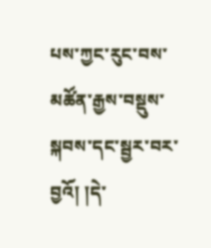པས་ཀྱང་རུང་བས་མཚོན་རྒྱས་བསྡུས་སྐབས་དང་སྦྱར་བར་བྱའོ། །དེ་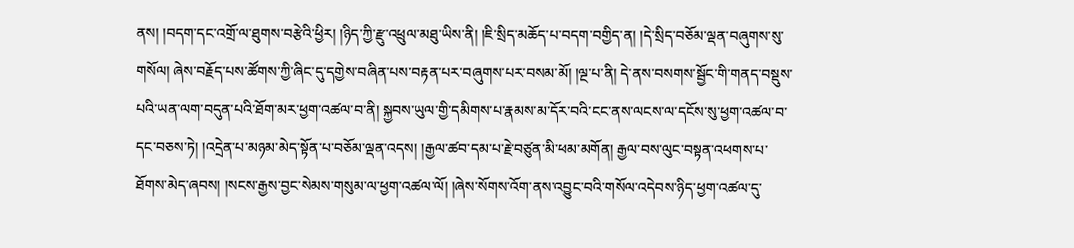ནས། །བདག་དང་འགྲོ་ལ་ཐུགས་བརྩེའི་ཕྱིར། །ཉིད་ཀྱི་རྫུ་འཕྲུལ་མཐུ་ཡིས་ནི། །ཇི་སྲིད་མཆོད་པ་བདག་བགྱིད་ན། །དེ་སྲིད་བཅོམ་ལྡན་བཞུགས་སུ་གསོལ། ཞེས་བརྗོད་པས་ཚོགས་ཀྱི་ཞིང་དུ་དགྱེས་བཞིན་པས་བརྟན་པར་བཞུགས་པར་བསམ་མོ། །ལྔ་པ་ནི། དེ་ནས་བསགས་སྦྱོང་གི་གནད་བསྡུས་པའི་ཡན་ལག་བདུན་པའི་ཐོག་མར་ཕྱག་འཚལ་བ་ནི། སྐྱབས་ཡུལ་གྱི་དམིགས་པ་རྣམས་མ་དོར་བའི་ངང་ནས་ལངས་ལ་དངོས་སུ་ཕྱག་འཚལ་བ་དང་བཅས་ཏེ། །འདྲེན་པ་མཉམ་མེད་སྟོན་པ་བཅོམ་ལྡན་འདས། །རྒྱལ་ཚབ་དམ་པ་རྗེ་བཙུན་མི་ཕམ་མགོན། རྒྱལ་བས་ལུང་བསྟན་འཕགས་པ་ཐོགས་མེད་ཞབས། །སངས་རྒྱས་བྱང་སེམས་གསུམ་ལ་ཕྱག་འཚལ་ལོ། །ཞེས་སོགས་འོག་ནས་འབྱུང་བའི་གསོལ་འདེབས་ཉིད་ཕྱག་འཚལ་དུ་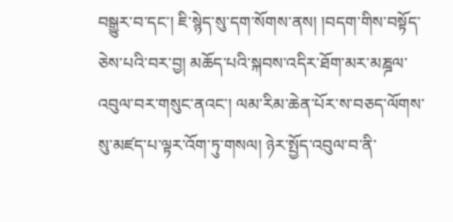བསྒྱུར་བ་དང་། ཇི་སྙེད་སུ་དག་སོགས་ནས། །བདག་གིས་བསྟོད་ཅེས་པའི་བར་བྱ། མཆོད་པའི་སྐབས་འདིར་ཐོག་མར་མཎྜལ་འབུལ་བར་གསུང་ནའང་། ལམ་རིམ་ཆེན་པོར་ས་བཅད་ལོགས་སུ་མཛད་པ་ལྟར་འོག་ཏུ་གསལ། ཉེར་སྤྱོད་འབུལ་བ་ནི་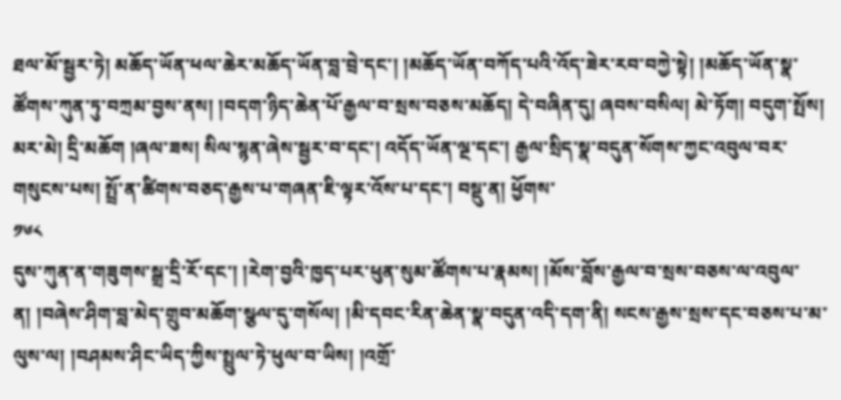ཐལ་མོ་སྦྱར་ཏེ། མཆོད་ཡོན་ཕལ་ཆེར་མཆོད་ཡོན་བླ་བྲེ་དང་། །མཆོད་ཡོན་བཀོད་པའི་འོད་ཟེར་རབ་བཀྱེ་སྟེ། །མཆོད་ཡོན་སྣ་ཚོགས་ཀུན་ཏུ་བཀྲམ་བྱས་ནས། །བདག་ཉིད་ཆེན་པོ་རྒྱལ་བ་སྲས་བཅས་མཆོད། དེ་བཞིན་དུ། ཞབས་བསིལ། མེ་ཏོག། བདུག་སྤོས། མར་མེ། དྲི་མཆོག །ཞལ་ཟས། སིལ་སྙན་ཞེས་སྦྱར་བ་དང་། འདོད་ཡོན་ལྔ་དང་། རྒྱལ་སྲིད་སྣ་བདུན་སོགས་ཀྱང་འབུལ་བར་གསུངས་པས། སྤྲོ་ན་ཚིགས་བཅད་རྒྱས་པ་གཞན་ཇི་ལྟར་འོས་པ་དང་། བསྡུ་ན། ཕྱོགས་
༡༦༨
དུས་ཀུན་ན་གཟུགས་སྒྲ་དྲི་རོ་དང་། །རེག་བྱའི་ཁྱད་པར་ཕུན་སུམ་ཚོགས་པ་རྣམས། །མོས་བློས་རྒྱལ་བ་སྲས་བཅས་ལ་འབུལ་ན། །བཞེས་ཤིག་བླ་མེད་གྲུབ་མཆོག་སྩལ་དུ་གསོལ། །མི་དབང་རིན་ཆེན་སྣ་བདུན་འདི་དག་ནི། སངས་རྒྱས་སྲས་དང་བཅས་པ་མ་ལུས་ལ། །བཤམས་ཤིང་ཡིད་ཀྱིས་སྤྲུལ་ཏེ་ཕུལ་བ་ཡིས། །འགྲོ་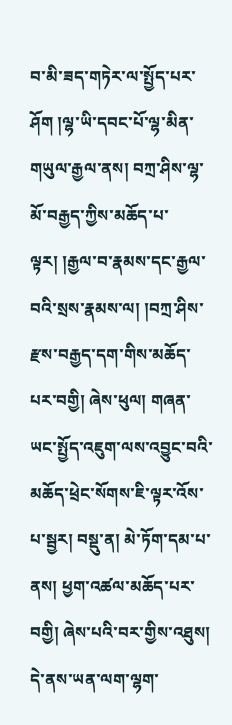བ་མི་ཟད་གཏེར་ལ་སྤྱོད་པར་ཤོག །ལྷ་ཡི་དབང་པོ་ལྷ་མིན་གཡུལ་རྒྱལ་ནས། བཀྲ་ཤིས་ལྷ་མོ་བརྒྱད་ཀྱིས་མཆོད་པ་ལྟར། །རྒྱལ་བ་རྣམས་དང་རྒྱལ་བའི་སྲས་རྣམས་ལ། །བཀྲ་ཤིས་རྫས་བརྒྱད་དག་གིས་མཆོད་པར་བགྱི། ཞེས་ཕུལ། གཞན་ཡང་སྤྱོད་འཇུག་ལས་འབྱུང་བའི་མཆོད་ཕྲེང་སོགས་ཇི་ལྟར་འོས་པ་སྦྱར། བསྡུ་ན། མེ་ཏོག་དམ་པ་ནས། ཕྱག་འཚལ་མཆོད་པར་བགྱི། ཞེས་པའི་བར་གྱིས་འཐུས། དེ་ནས་ཡན་ལག་ལྷག་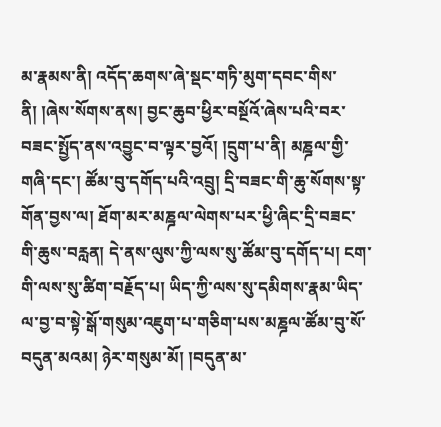མ་རྣམས་ནི། འདོད་ཆགས་ཞེ་སྡང་གཏི་མུག་དབང་གིས་ནི། །ཞེས་སོགས་ནས། བྱང་ཆུབ་ཕྱིར་བསྔོའོ་ཞེས་པའི་བར་བཟང་སྤྱོད་ནས་འབྱུང་བ་ལྟར་བྱའོ། །དྲུག་པ་ནི། མཎྜལ་གྱི་གཞི་དང་། ཚོམ་བུ་དགོད་པའི་འབྲུ། དྲི་བཟང་གི་ཆུ་སོགས་སྟ་གོན་བྱས་ལ། ཐོག་མར་མཎྜལ་ལེགས་པར་ཕྱི་ཞིང་དྲི་བཟང་གི་ཆུས་བརླན། དེ་ནས་ལུས་ཀྱི་ལས་སུ་ཚོམ་བུ་དགོད་པ། ངག་གི་ལས་སུ་ཚིག་བརྗོད་པ། ཡིད་ཀྱི་ལས་སུ་དམིགས་རྣམ་ཡིད་ལ་བྱ་བ་སྟེ་སྒོ་གསུམ་འཇུག་པ་གཅིག་པས་མཎྜལ་ཚོམ་བུ་སོ་བདུན་མའམ། ཉེར་གསུམ་མོ། །བདུན་མ་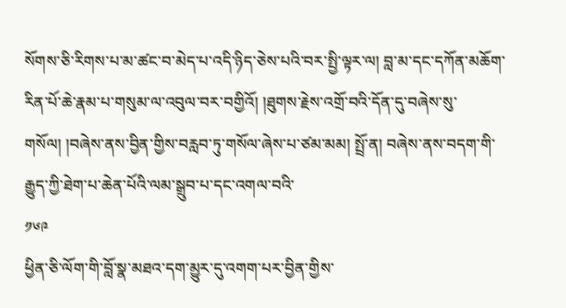སོགས་ཅི་རིགས་པ་མ་ཚང་བ་མེད་པ་འདི་ཉིད་ཅེས་པའི་བར་སྤྱི་ལྟར་ལ། བླ་མ་དང་དཀོན་མཆོག་རིན་པོ་ཆེ་རྣམ་པ་གསུམ་ལ་འབུལ་བར་བགྱིའོ། །ཐུགས་རྗེས་འགྲོ་བའི་དོན་དུ་བཞེས་སུ་གསོལ། །བཞེས་ནས་བྱིན་གྱིས་བརླབ་ཏུ་གསོལ་ཞེས་པ་ཙམ་མམ། སྤྲོ་ན། བཞེས་ནས་བདག་གི་རྒྱུད་ཀྱི་ཐེག་པ་ཆེན་པོའི་ལམ་སྒྲུབ་པ་དང་འགལ་བའི་
༡༦༩
ཕྱིན་ཅི་ལོག་གི་བློ་སྣ་མཐའ་དག་མྱུར་དུ་འགག་པར་བྱིན་གྱིས་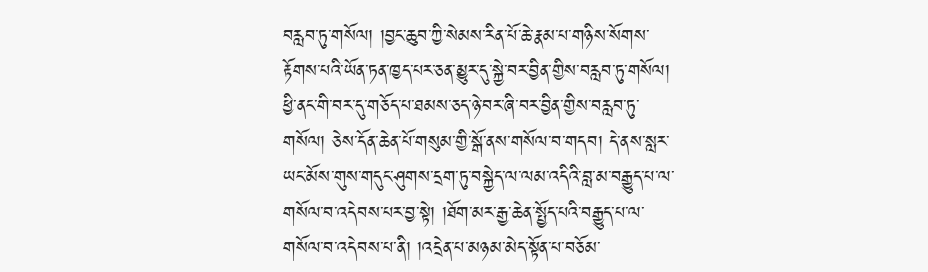བརླབ་ཏུ་གསོལ། །བྱང་ཆུབ་ཀྱི་སེམས་རིན་པོ་ཆེ་རྣམ་པ་གཉིས་སོགས་རྟོགས་པའི་ཡོན་ཏན་ཁྱད་པར་ཅན་མྱུར་དུ་སྐྱེ་བར་བྱིན་གྱིས་བརླབ་ཏུ་གསོལ། ཕྱི་ནང་གི་བར་དུ་གཅོད་པ་ཐམས་ཅད་ཉེ་བར་ཞི་བར་བྱིན་གྱིས་བརླབ་ཏུ་གསོལ། ཅེས་དོན་ཆེན་པོ་གསུམ་གྱི་སྒོ་ནས་གསོལ་བ་གདབ། དེ་ནས་སླར་ཡང་མོས་གུས་གདུང་ཤུགས་དྲག་ཏུ་བསྐྱེད་ལ་ལམ་འདིའི་བླ་མ་བརྒྱུད་པ་ལ་གསོལ་བ་འདེབས་པར་བྱ་སྟེ། །ཐོག་མར་རྒྱ་ཆེན་སྤྱོད་པའི་བརྒྱུད་པ་ལ་གསོལ་བ་འདེབས་པ་ནི། །འདྲེན་པ་མཉམ་མེད་སྟོན་པ་བཅོམ་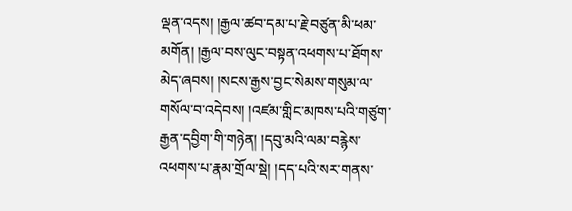ལྡན་འདས། །རྒྱལ་ཚབ་དམ་པ་རྗེ་བཙུན་མི་ཕམ་མགོན། །རྒྱལ་བས་ལུང་བསྟན་འཕགས་པ་ཐོགས་མེད་ཞབས། །སངས་རྒྱས་བྱང་སེམས་གསུམ་ལ་གསོལ་བ་འདེབས། །འཛམ་གླིང་མཁས་པའི་གཙུག་རྒྱན་དབྱིག་གི་གཉེན། །དབུ་མའི་ལམ་བརྙེས་འཕགས་པ་རྣམ་གྲོལ་སྡེ། །དད་པའི་སར་གནས་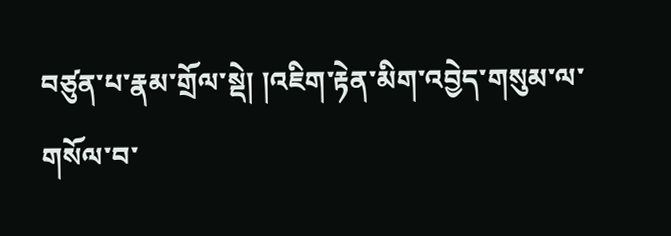བཙུན་པ་རྣམ་གྲོལ་སྡེ། །འཇིག་རྟེན་མིག་འབྱེད་གསུམ་ལ་གསོལ་བ་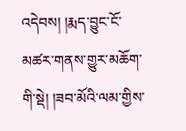འདེབས། །རྨད་བྱུང་ངོ་མཚར་གནས་གྱུར་མཆོག་གི་སྡེ། །ཟབ་མོའི་ལམ་གྱིས་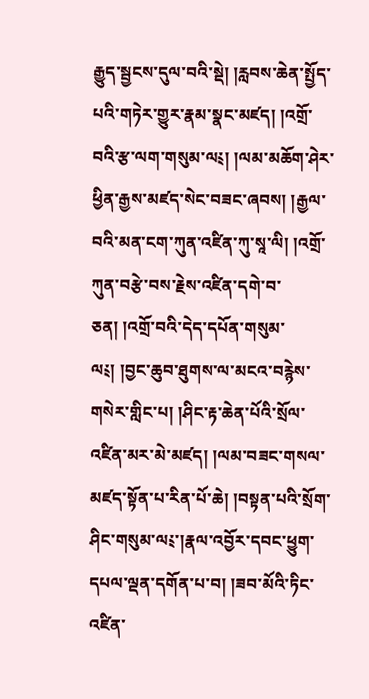རྒྱུད་སྦྱངས་དུལ་བའི་སྡེ། །རླབས་ཆེན་སྤྱོད་པའི་གཏེར་གྱུར་རྣམ་སྣང་མཛད། །འགྲོ་བའི་རྩ་ལག་གསུམ་ལ༴། །ལམ་མཆོག་ཤེར་ཕྱིན་རྒྱས་མཛད་སེང་བཟང་ཞབས། །རྒྱལ་བའི་མན་ངག་ཀུན་འཛིན་ཀུ་སཱ་ལི། །འགྲོ་ཀུན་བརྩེ་བས་རྗེས་འཛིན་དགེ་བ་ཅན། །འགྲོ་བའི་དེད་དཔོན་གསུམ་ལ༴། །བྱང་ཆུབ་ཐུགས་ལ་མངའ་བརྙེས་གསེར་གླིང་པ། །ཤིང་རྟ་ཆེན་པོའི་སྲོལ་འཛིན་མར་མེ་མཛད། །ལམ་བཟང་གསལ་མཛད་སྟོན་པ་རིན་པོ་ཆེ། །བསྟན་པའི་སྲོག་ཤིང་གསུམ་ལ༴་།རྣལ་འབྱོར་དབང་ཕྱུག་དཔལ་ལྡན་དགོན་པ་བ། །ཟབ་མོའི་ཏིང་འཛིན་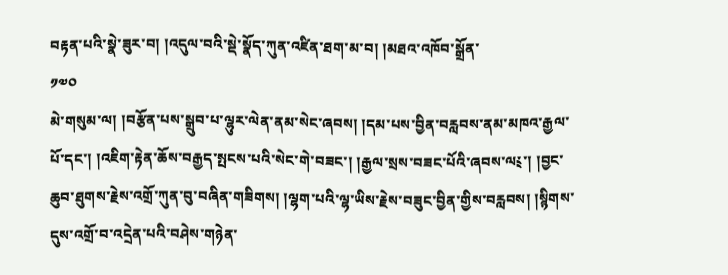བརྟན་པའི་སྣེ་ཟུར་བ། །འདུལ་བའི་སྡེ་སྣོད་ཀུན་འཛིན་ཐག་མ་བ། །མཐའ་འཁོབ་སྒྲོན་
༡༧༠
མེ་གསུམ་ལ། །བརྩོན་པས་སྒྲུབ་པ་ལྷུར་ལེན་ནམ་སེང་ཞབས། །དམ་པས་བྱིན་བརླབས་ནམ་མཁའ་རྒྱལ་པོ་དང་། །འཇིག་རྟེན་ཆོས་བརྒྱད་སྤངས་པའི་སེང་གེ་བཟང་། །རྒྱལ་སྲས་བཟང་པོའི་ཞབས་ལ༴་། །བྱང་ཆུབ་ཐུགས་རྗེས་འགྲོ་ཀུན་བུ་བཞིན་གཟིགས། །ལྷག་པའི་ལྷ་ཡིས་རྗེས་བཟུང་བྱིན་གྱིས་བརླབས། །སྙིགས་དུས་འགྲོ་བ་འདྲེན་པའི་བཤེས་གཉེན་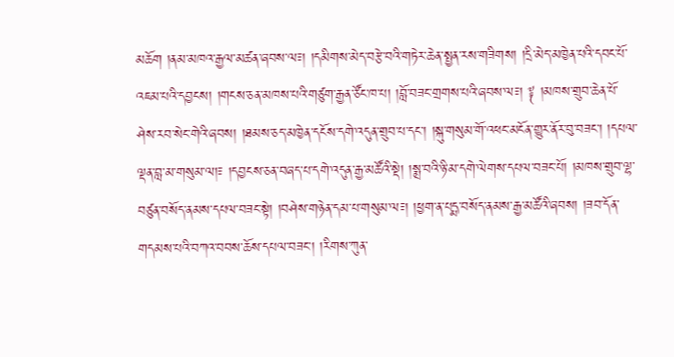མཆོག །ནམ་མཁའ་རྒྱལ་མཚན་ཞབས་ལ༴། །དམིགས་མེད་བརྩེ་བའི་གཏེར་ཆེན་སྤྱན་རས་གཟིགས། །དྲི་མེད་མཁྱེན་པའི་དབང་པོ་འཇམ་པའི་དབྱངས། །གངས་ཅན་མཁས་པའི་གཙུག་རྒྱན་ཙོང་ཁ་པ། །བློ་བཟང་གྲགས་པའི་ཞབས་ལ༴། ༈ །མཁས་གྲུབ་ཆེན་པོ་ཤེས་རབ་སེང་གེའི་ཞབས། །ཐམས་ཅད་མཁྱེན་དངོས་དགེ་འདུན་གྲུབ་པ་དང་། །སྐུ་གསུམ་གོ་འཕང་མངོན་གྱུར་ནོར་བུ་བཟང་། །དཔལ་ལྡན་བླ་མ་གསུམ་ལ།༴ །དབྱངས་ཅན་བཞད་པ་དགེ་འདུན་རྒྱ་མཚོའི་སྡེ། །སྨྲ་བའི་ཉི་མ་དགེ་ལེགས་དཔལ་བཟང་པོ། །མཁས་གྲུབ་ལྷ་བཙུན་བསོད་ནམས་དཔལ་བཟང་སྟེ། །བཤེས་གཉེན་དམ་པ་གསུམ་ལ༴། །ཕྱག་ན་པདྨ་བསོད་ནམས་རྒྱ་མཚོའི་ཞབས། །ཟབ་དོན་གདམས་པའི་བཀའ་བབས་ཆོས་དཔལ་བཟང་། །རིགས་ཀུན་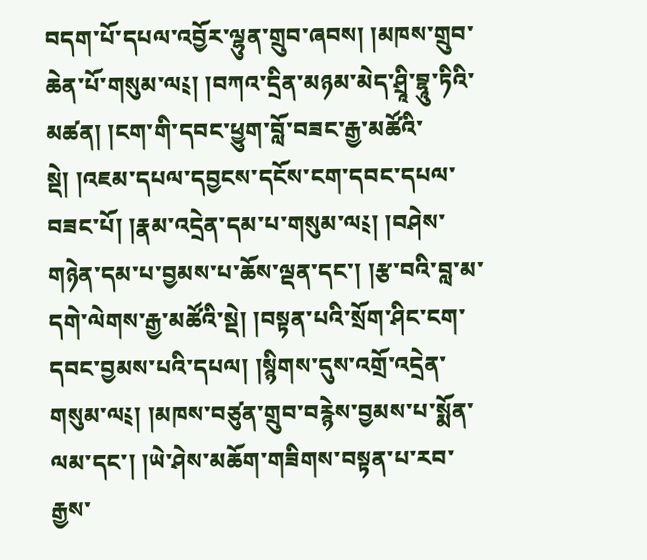བདག་པོ་དཔལ་འབྱོར་ལྷུན་གྲུབ་ཞབས། །མཁས་གྲུབ་ཆེན་པོ་གསུམ་ལ༴། །བཀའ་དྲིན་མཉམ་མེད་ཤྲཱི་བྷཱུ་ཏིའི་མཚན། །ངག་གི་དབང་ཕྱུག་བློ་བཟང་རྒྱ་མཚོའི་སྡེ། །འཇམ་དཔལ་དབྱངས་དངོས་ངག་དབང་དཔལ་བཟང་པོ། །རྣམ་འདྲེན་དམ་པ་གསུམ་ལ༴། །བཤེས་གཉེན་དམ་པ་བྱམས་པ་ཆོས་ལྡན་དང་། །རྩ་བའི་བླ་མ་དགེ་ལེགས་རྒྱ་མཚོའི་སྡེ། །བསྟན་པའི་སྲོག་ཤིང་ངག་དབང་བྱམས་པའི་དཔལ། །སྙིགས་དུས་འགྲོ་འདྲེན་གསུམ་ལ༴། །མཁས་བཙུན་གྲུབ་བརྙེས་བྱམས་པ་སྨོན་ལམ་དང་། །ཡེ་ཤེས་མཆོག་གཟིགས་བསྟན་པ་རབ་རྒྱས་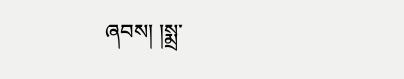ཞབས། །སྨྲ་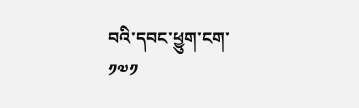བའི་དབང་ཕྱུག་ངག་
༡༧༡